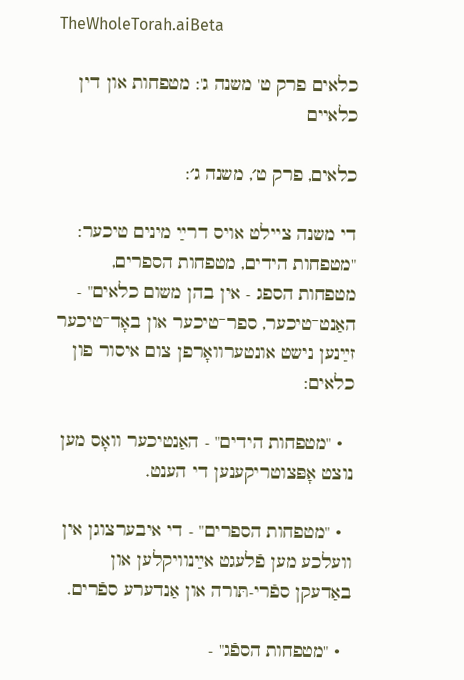TheWholeTorah.aiBeta

כלאים פרק ט' משנה ג': מטפחות און דין כלאיים

כלאים, פרק ט׳, משנה ג׳:

די משנה ציילט אויס דרײַ מינים טיכער: "מטפחות הידים, מטפחות הספרים, מטפחות הספג - אין בהן משום כלאים" - האַנט־טיכער, ספר־טיכער און באָד־טיכער זײַנען נישט אונטערוואָרפן צום איסור פון כלאים:

  • "מטפחות הידים" - האַנטיכער וואָס מען נוצט אָפּצוטריקענען די הענט.

  • "מטפחות הספרים" - די איבערצוגן אין וועלכע מען פֿלעגט אײַנוויקלען און באַדעקן ספֿרי-תּורה און אַנדערע ספֿרים.

  • "מטפחות הספֿג" -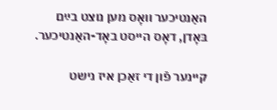האַנטיכער וואָס מען נוצט בײַם בּאָדן, דאָס הייסט באָד-האַנטיכער.

קיינער פֿון די זאַכן איז נישט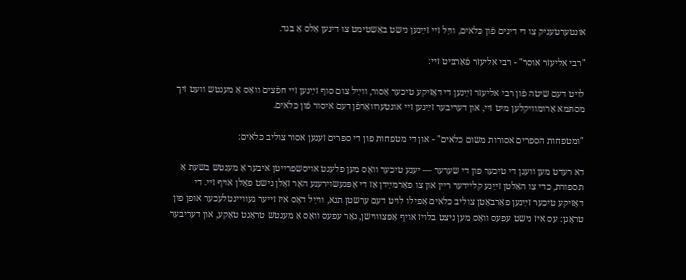אונטערטעניק צו די דינים פֿון כּלאים, וויַל זיי זײַנען נישט באַשטימט צו דינען אַלס אַ בגד.

"רבי אליעזר אוסר" - רבי אליעזר פֿאַרבּיט זײ:

לויט דעם שיטה פֿון רבי אליעזר זײַנען די דאָזיקע טיכער אָסור, ווײַל צום סוף זײַנען זיי חפֿצים וואָס אַ מענטש וועט זיך מסתּמא אַרומוויקלען מיט זיי, און דעריבער זײַנען זיי אונטערוואָרפֿן דעם איסור פֿון כּלאים.

"ומטפחות הספרים אסורות משום כלאים" - און די מטפחות פון די ספּרים זענען אסור צוליב כּלאים:

דא רעדט מען וועגן די טיכער פון די שערער — יענע טיכער וואָס מען פלעגט אויסשפרייטן איבער אַ מענטש בשעת אַ תספורת, כדי צו האַלטן זײַנע קליידער ריין און צו פאַרמײַדן אַז די אָפּגעשוירענע האָר זאָלן נישט פאַלן אויף זיי. די דאָזיקע טיכער זײַנען פאַרבאָטן צוליב כלאים אַפילו לויט דעם ערשטן תנא, ווײַל דאָס איז זייער געוויינטלעכער אופן פון טראָגן: עס איז נישט עפעס וואָס מען ניצט בלויז אויף אָפּצוּווישן, נאָר עפעס וואָס אַ מענטש טראָגט טאַקע, און דעריבער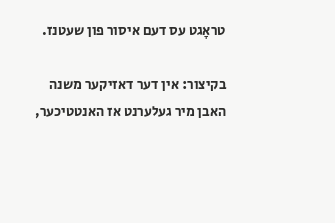טראָגט עס דעם איסור פון שעטנז.

בקיצור: אין דער דאזיקער משנה האבן מיר געלערנט אז האנטטיכער,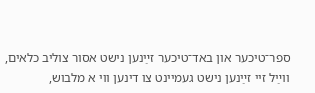ספר־טיכער און באד־טיכער זײַנען נישט אסור צוליב כלאים, ווײַל זיי זײַנען נישט געמיינט צו דינען ווי א מלבוש,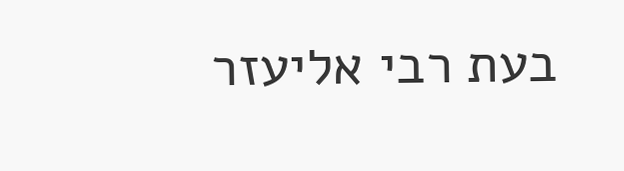בעת רבי אליעזר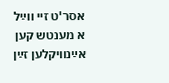אסר'ט זיי ווײַל א מענטש קען אײַנוויקלען זײַן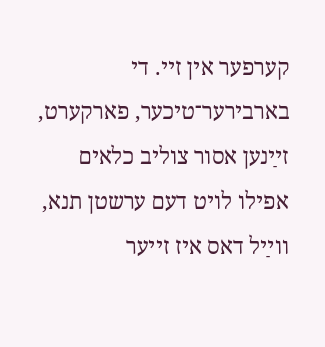קערפער אין זיי. די בארבירער־טיכער, פארקערט, זײַנען אסור צוליב כלאים אפילו לויט דעם ערשטן תנא, ווײַל דאס איז זייער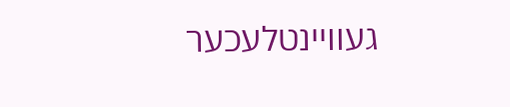געוויינטלעכער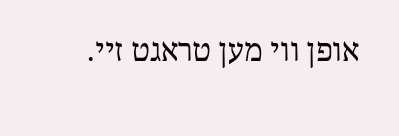אופן ווי מען טראגט זיי.